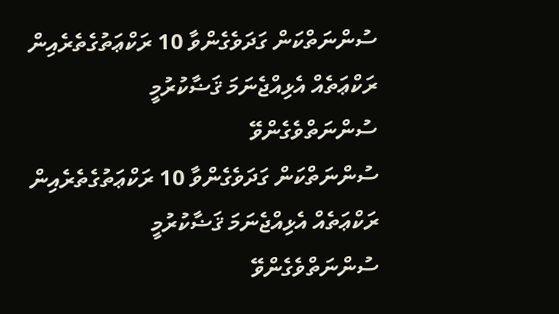ސުންނަތްކަން ގަދަވެގެންވާ 10 ރަކްޢަތުގެތެރެއިން ރަކްޢަތެއް އެޅިއްޖެނަމަ ޤަޟާކުރުމީ ސުންނަތްވެގެންވޭ
ސުންނަތްކަން ގަދަވެގެންވާ 10 ރަކްޢަތުގެތެރެއިން ރަކްޢަތެއް އެޅިއްޖެނަމަ ޤަޟާކުރުމީ ސުންނަތްވެގެންވޭ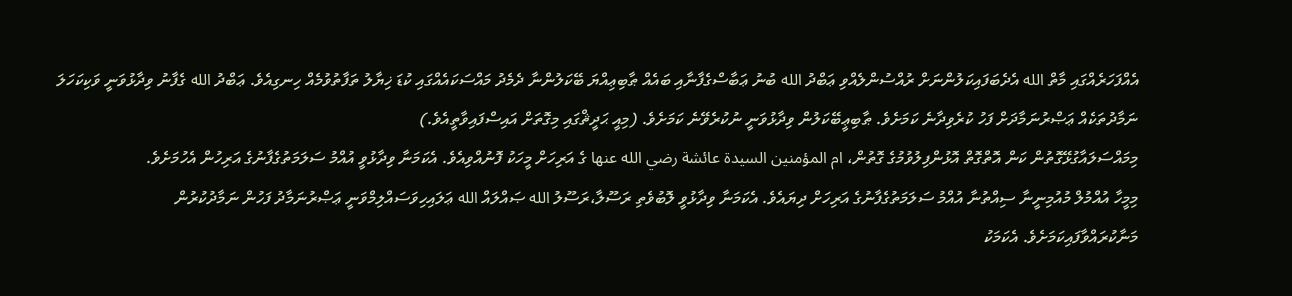އެއްފަހަރެއްގައި މާތް الله އެދެބަފައިކަލުންނަށް ރުއްސުންލެއްވި ޢަބްދު الله ބުނު ޢަބާސްގެފާނާއި ބައެއް ޠާބިޢިއްޔަ ބޭކަލުންނާ ދެމެދު މައްސަކައެއްގައި ކުޑަ ޚިޔާލު ތަފާތުވުމެއް ހިނގިއެވެ. ޢަބްދު الله ގެފާނު ވިދާޅުވަނީ ވަކިކަހަލަ ނަމާދުތަކެއް ޢަޞްރުނަމާދަށް ފަހު ކުރެވިދާނެ ކަމަށެވެ. ޠާބިޢީބޭކަލުން ވިދާޅުވަނީ ނުކުރެވޭނެ ކަމަށެވެ. (މިއީ ޙަދީޘްގައި މިގޮތަށް އައިސްފައިވާތީއެވެ.)
މިމައްސަލައާގުޅޭގޮތުން ކަން އޮތްގޮތް އޮޅުންފިލުވުމުގެ ގޮތުން، ام المؤمنين السيدة عائشة رضي الله عنها ގެ އަރިހަށް މީހަކު ފޮނުއްވިއެވެ. އެކަމަނާ ވިދާޅުވީ އުއްމު ސަލަމަތުގެފާނުގެ އަރިހުން އެހުމަށެވެ.
މިމީހާ އުއްމުލް މުއުމިނީނާ ސިއްތުނާ އުއްމު ސަލަމަތުގެފާނުގެ އަރިހަށް ދިޔައެވެ. އެކަމަނާ ވިދާޅުވީ ލޮބުވެތި ރަސޫލާ،ރަސޫލު الله ޞައްލައް الله ޢަލައިހިވަސައްލިމްވަނީ ޢަޞްރުނަމާދު ފަހުން ނަމާދުކުރުން މަނާކުރައްވާފައިކަމަށެވެ. އެކަމަކު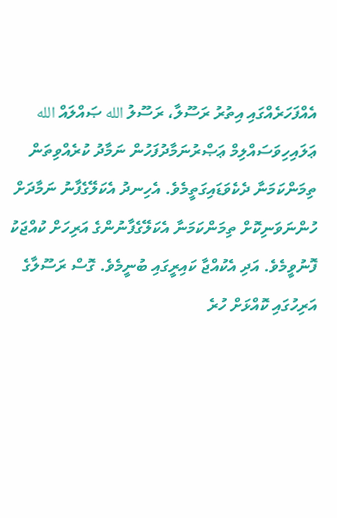އެއްފަހަރެއްގައި އިތުރު ރަސޫލާ، ރަސޫލު الله ޞައްލައް الله ޢަލައިހިވަސައްލިމް ޢަޞްރުނަމާދުފަހުން ނަމާދު ކުރެއްވިތަން ތިމަންކަމަނާ ދެކެވަޑައިގަތީމެވެ. އެހިނދު އެކަލޭގެފާނު ނަމާދަށް ހުންނަވަނިކޮށް ތިމަންކަމަނާ އެކަލޭގެފާނުންގެ އަރިހަށް ކުއްޖަކު ފޮނުވީމެވެ. އަދި އެކުއްޖާ ކައިރީގައި ބުނީމެވެ. ގޮސް ރަސޫލާގެ އަރިހުގައި ކޮއްޅަށް ހުރެ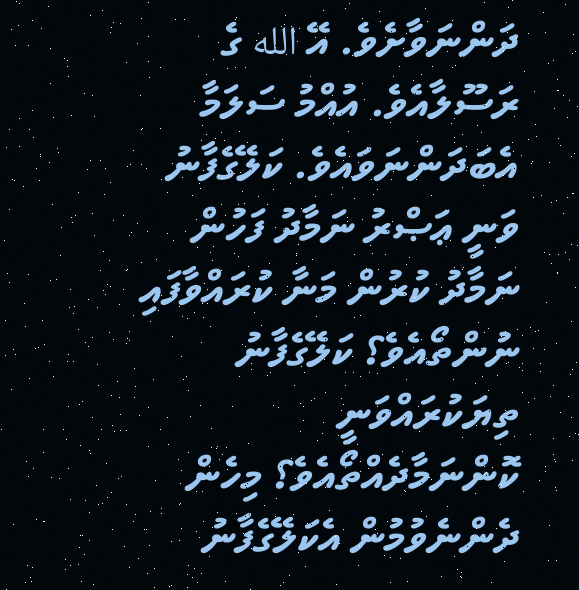ދަންނަވާށެވެ. އޭ الله ގެ ރަސޫލާއެވެ. އުއްމު ސަލަމާ އެބަދަންނަވައެވެ. ކަލޭގެފާނު ވަނީ ޢަޞްރު ނަމާދު ފަހުން ނަމާދު ކުރުން މަނާ ކުރައްވާފައި ނުންތޯއެވެ؟ ކަލޭގެފާނު ތިޔަކުރައްވަނީ ކޮންނަމާދެއްތޯއެވެ؟ މިހެން ދެންނެވުމުން އެކަލޭގެފާނު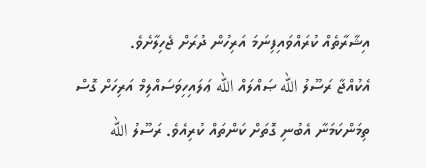އިޝާރާތެއް ކުރައްވައިފިނަމަ އަރިހުން ދުރަށް ޖެހިލާށެވެ.
އެކުއްޖާ ރަސޫލު الله ޞައްލައް الله ޢަލައިހިވަސައްލިމް އަރިހަށް ގޮސް ތިމަންކަމަނާ އެބުނި ގޮތަށް ކަންތައް ކުރިއެވެ. ރަސޫލު الله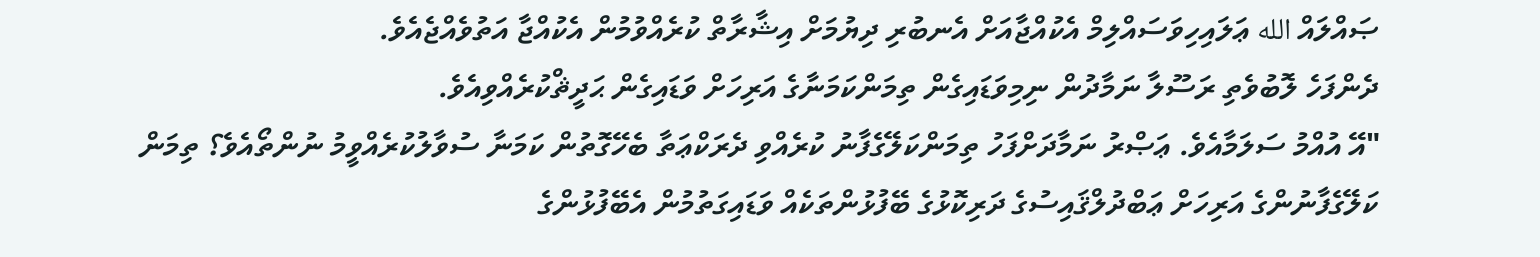ޞައްލައް الله ޢަލައިހިވަސައްލިމް އެކުއްޖާއަށް އެނބުރި ދިޔުމަށް އިޝާރާތް ކުރެއްވުމުން އެކުއްޖާ އަތުވެއްޖެއެވެ.
ދެންފަހެ ލޮބުވެތި ރަސޫލާ ނަމާދުން ނިމިވަޑައިގެން ތިމަންކަމަނާގެ އަރިހަށް ވަޑައިގެން ޙަދީޘްކުރެއްވިއެވެ.
"އޭ އުއްމު ސަލަމާއެވެ. ޢަޞްރު ނަމާދަށްފަހު ތިމަންކަލޭގެފާނު ކުރެއްވި ދެރަކްޢަތާ ބެހޭގޮތުން ކަމަނާ ސުވާލުކުރެއްވީމު ނުންތޯއެވެ؟ ތިމަން ކަލޭގެފާނުންގެ އަރިހަށް ޢަބްދުލްޤައިސުގެ ދަރިކޮޅުގެ ބޭފުޅުންތަކެއް ވަޑައިގަތުމުން އެބޭފުޅުންގެ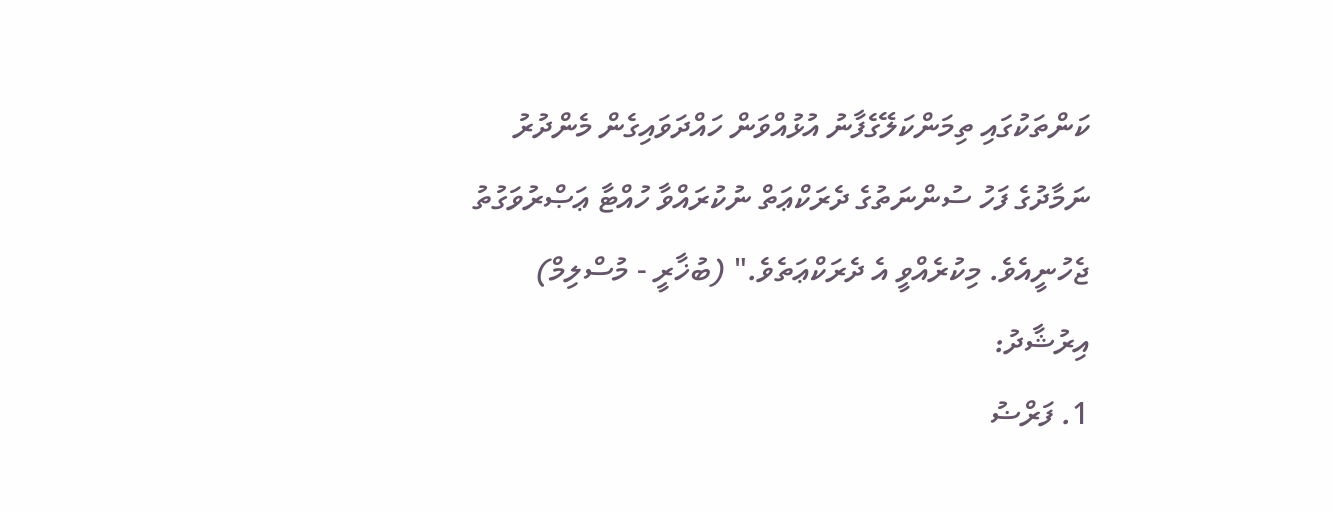ކަންތަކުގައި ތިމަންކަލޭގެފާނު އުޅުއްވަން ހައްދަވައިގެން މެންދުރު ނަމާދުގެ ފަހު ސުންނަތުގެ ދެރަކްޢަތް ނުކުރައްވާ ހުއްޓާ ޢަޞްރުވަގުތު ޖެހުނީއެވެ. މިކުރެއްވީ އެ ދެރަކްޢަތެވެ." (ބުޚާރީ - މުސްލިމް)
އިރުޝާދު:
1. ފަރްޟު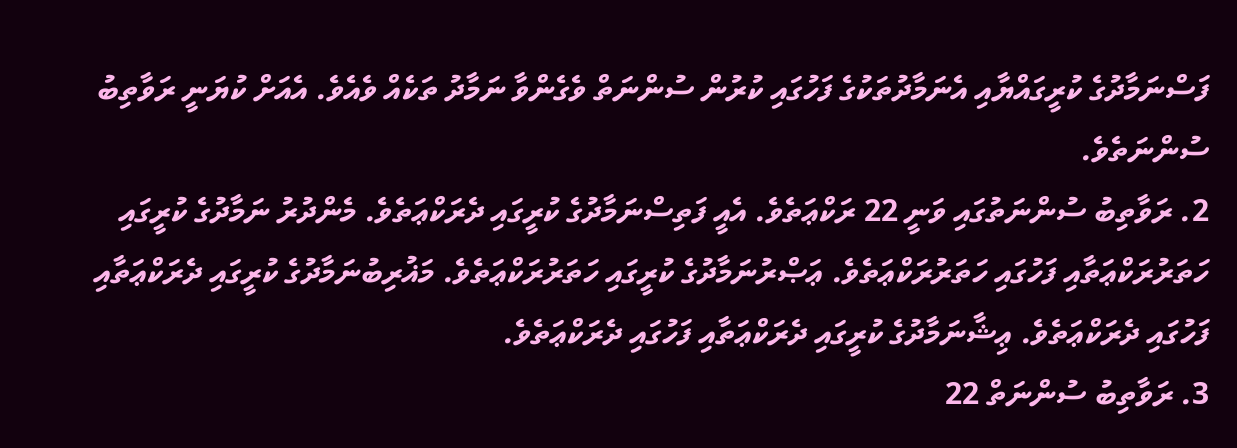ފަސްނަމާދުގެ ކުރީގައްޔާއި އެނަމާދުތަކުގެ ފަހުގައި ކުރުން ސުންނަތް ވެގެންވާ ނަމާދު ތަކެއް ވެއެވެ. އެއަށް ކުޔަނީ ރަވާތިބު ސުންނަތެވެ.
2. ރަވާތިބު ސުންނަތުގައި ވަނީ 22 ރަކްޢަތެވެ. އެއީ ފަތިސްނަމާދުގެ ކުރީގައި ދެރަކްޢަތެވެ. މެންދުރު ނަމާދުގެ ކުރީގައި ހަތަރުރަކްޢަތާއި ފަހުގައި ހަތަރުރަކްޢަތެވެ. ޢަޞްރުނަމާދުގެ ކުރީގައި ހަތަރުރަކްޢަތެވެ. މަޣުރިބުނަމާދުގެ ކުރީގައި ދެރަކްޢަތާއި ފަހުގައި ދެރަކްޢަތެވެ. ޢިޝާނަމާދުގެ ކުރީގައި ދެރަކްޢަތާއި ފަހުގައި ދެރަކްޢަތެވެ.
3. ރަވާތިބު ސުންނަތް 22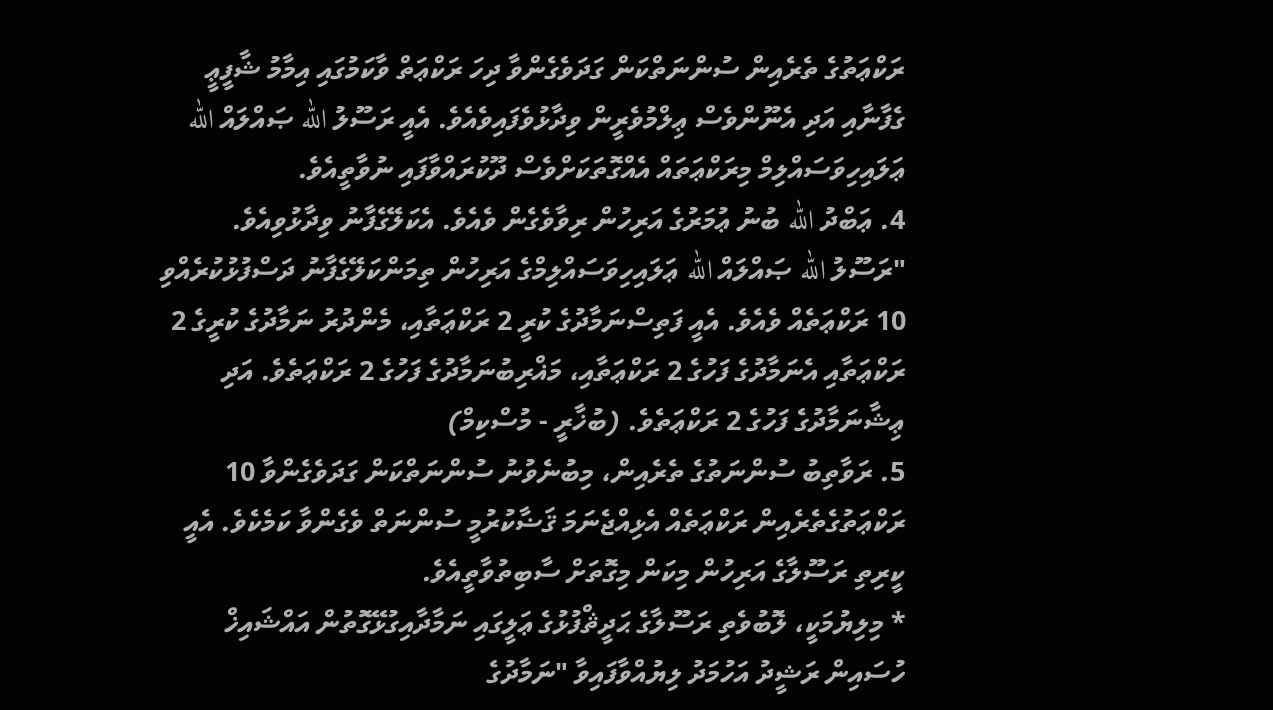ރަކްޢަތުގެ ތެރެއިން ސުންނަތްކަން ގަދަވެގެންވާ ދިހަ ރަކްޢަތް ވާކަމުގައި އިމާމު ޝާފީޢީ ގެފާނާއި އަދި އެނޫންވެސް ޢިލްމުވެރީން ވިދާޅުވެފައިވެއެވެ. އެއީ ރަސޫލު الله ޞައްލައް الله ޢަލައިހިވަސައްލިމް މިރަކްޢަތައް އެއްގޮތަކަށްވެސް ދޫކުރައްވާފައި ނުވާތީއެވެ.
4. ޢަބްދު الله ބުނު ޢުމަރުގެ އަރިހުން ރިވާވެގެން ވެއެވެ. އެކަލޭގެފާނު ވިދާޅުވިއެވެ. "ރަސޫލު الله ޞައްލައް الله ޢަލައިހިވަސައްލިމްގެ އަރިހުން ތިމަންކަލޭގެފާނު ދަސްފުޅުކުރެއްވި 10 ރަކްޢަތެއް ވެއެވެ. އެއީ ފަތިސްނަމާދުގެ ކުރީ 2 ރަކްޢަތާއި، މެންދުރު ނަމާދުގެ ކުރީގެ 2 ރަކްޢަތާއި އެނަމާދުގެ ފަހުގެ 2 ރަކްޢަތާއި، މަޣްރިބުނަމާދުގެ ފަހުގެ 2 ރަކްޢަތެވެ. އަދި ޢިޝާނަމާދުގެ ފަހުގެ 2 ރަކްޢަތެވެ. (ބުޚާރީ - މުސްކިމް)
5. ރަވާތިބު ސުންނަތުގެ ތެރެއިން، މިބުނެވުނު ސުންނަތްކަން ގަދަވެގެންވާ 10 ރަކްޢަތުގެތެރެއިން ރަކްޢަތެއް އެޅިއްޖެނަމަ ޤަޟާކުރުމީ ސުންނަތް ވެގެންވާ ކަމެކެވެ. އެއީ ކީރިތި ރަސޫލާގެ އަރިހުން މިކަން މިގޮތަށް ސާބިތުވާތީއެވެ.
* މިލިޔުމަކީ، ލޮބުވެތި ރަސޫލާގެ ޙަދީޘްފުޅުގެ ޢަލީގައި ނަމާދާއިގުޅޭގޮތުން އައްޝައިޚް ހުސައިން ރަޝީދު އަހުމަދު ލިޔުއްވާފައިވާ "ނަމާދުގެ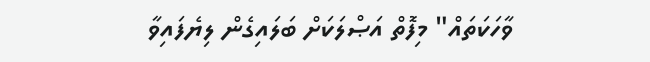ވާހަކަތައް" މިފޮތް އަޞްލަކަށް ބަލައިގެން ލިޔެފައިވާ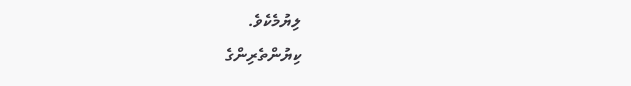ލިޔުމެކެވެ.
ކިޔުންތެރިންގެ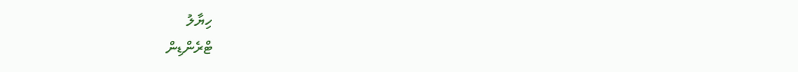ހިޔާލު
ޓްރެންޑިން